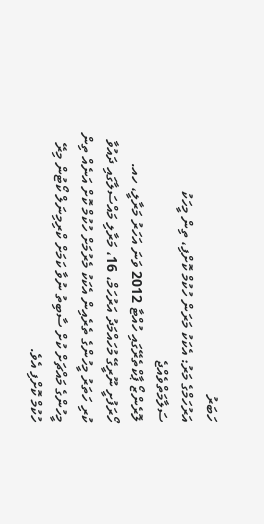ހަބަރު
އަރުހަމްގެ މަރު: އެކަކު މަރަން ހުކުމް ކޮށްފި، ތިން މީހަކު ސަލާމަތްވެއްޖެ
ލޮރެންޒޯ ޕާކްތެރޭގައި ހުއްޓާ 2012 ވަނަ އަހަރު މަރާލީ، ހއ. ހޯރަފުށީ ނޫރީގޭ މުހައްމަދު އަރުހަމް، 16، މަރާލި މައްސަލާގައި ދައުވާ ކުރި ހަތަރު މީހުންގެ ތެރެއިން އެކަކު މެރުމަށް ހުކުމް ކޮށް އަނެއް ތިން މީހުންގެ މައްޗަށް ކުށް ސާބިތު ނުވާ ކަމަށް ކްރިމިނަލް ކޯޓުން މިރޭ ހުކުމް ކޮށްފި އެވެ.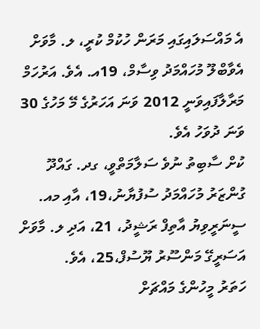އެ މައްސަލައިގައި މަރަން ހުކުމް ކުރީ، ލ. މާވަށް އެވާބްލޫ މުހައްމަދު ވިސާމް، 19އ. އެވެ. އަރުހަމް މަރާލާފައިވަނީ 2012 ވަނަ އަހަރުގެ މޭ މަހުގެ 30 ވަނަ ދުވަހު އެވެ.
ކުށް ސާބިތު ނުވެ ސަލާމަތްވީ، ގދ. ގައްދޫ ގުންޒަރު މުހައްމަދު ސުފުޔާނު،19، އާއި މއ. ސީނަރީވިޔު އާތިފް ރަޝީދު، 21، އަދި ލ. މާވަށް އަސަރީގޭ މަންސޫރު ޔޫސުފް،25، އެވެ.
ހަތަރު މީހުންގެ މައްޗަށް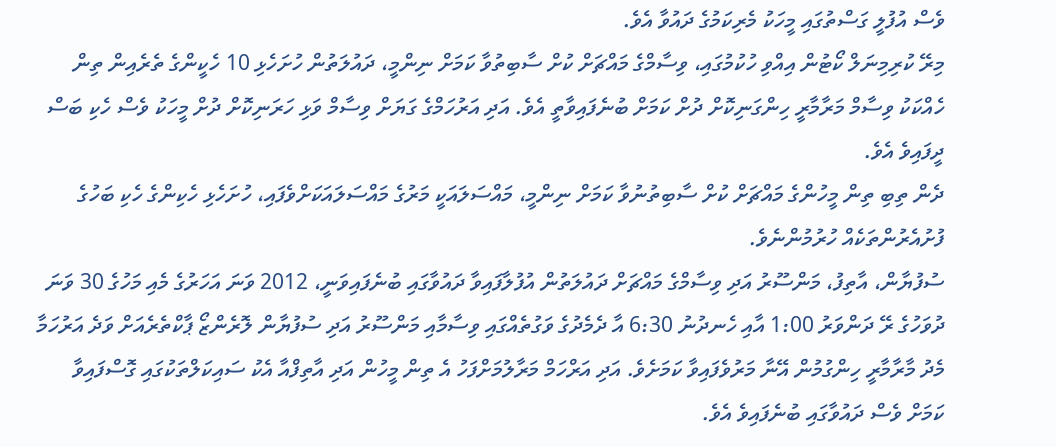ވެސް އުފުލީ ގަސްތުގައި މީހަކު މެރިކަމުގެ ދައުވާ އެވެ.
މިރޭ ކުރިމިނަލް ކޯޓުން އިއްވި ހުކުމުގައި، ވިސާމްގެ މައްޗަށް ކުށް ސާބިތުވާ ކަމަށް ނިންމީ، ދައުލަތުން ހުށަހެޅި 10 ހެކީންގެ ތެރެއިން ތިން ހެއްކަކު ވިސާމް މަރާމާރީ ހިންގަނިކޮށް ދުށް ކަމަށް ބުނެފައިވާތީ އެވެ. އަދި އަރުހަމްގެ ގަޔަށް ވިސާމް ވަޅި ހަރަނިކޮށް ދުށް މީހަކު ވެސް ހެކި ބަސް ދީފައިވެ އެވެ.
ދެން ތިބި ތިން މީހުންގެ މައްޗަށް ކުށް ސާބިތުނުވާ ކަމަށް ނިންމީ، މައްސަލައަކީ މަރުގެ މައްސަލައަކަށްވެފައި، ހުށަހެޅި ހެކިންގެ ހެކި ބަހުގެ ފުށުއެރުންތަކެއް ހުރުމުންނެވެ.
ސުފުޔާން، އާތިފު، މަންސޫރު އަދި ވިސާމްގެ މައްޗަށް ދައުލަތުން އުފުލާފައިވާ ދައުވާގައި ބުނެފައިވަނީ، 2012 ވަނަ އަހަރުގެ މެއި މަހުގެ 30 ވަނަ ދުވަހުގެ ރޭ ދަންވަރު 1:00 އާއި ހެނދުނު 6:30 އާ ދެމެދުގެ ވަގުތެއްގައި ވިސާމާއި މަންސޫރު އަދި ސުފުޔާން ލޮރެންޒޯ ޕާކްތެރެއަށް ވަދެ އަރުހަމާ މެދު މާރާމާރީ ހިންގުމުން އޭނާ މަރުވެފައިވާ ކަމަށެވެ. އަދި އަރްހަމް މަރާލުމަށްފަހު އެ ތިން މީހުން އަދި އާތިފްއާ އެކު ސައިކަލްތަކުގައި ގޮސްފައިވާ ކަމަށް ވެސް ދައުވާގައި ބުނެފައިވެ އެވެ.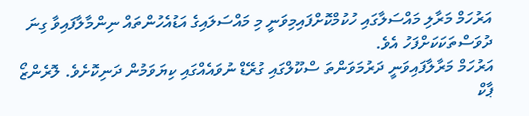އަރުހަމް މަރާލި މައްސަލާގައި ހުކުމްކޮށްފައިމިވަނީ މި މައްސަލައިގެ އަޑުއެހުންތައް ނިންމާލާފައިވާ ގިނަ ދުވަސްތަކަކަށްފަހު އެވެ.
އަރުހަމް މަރާލާފައިވަނީ ދަރުމަވަންތަ ސްކޫލްގައި ގުރޭޑް ނުވައެއްގައި ކިޔަވަމުން ދަނިކޮށެވެ. ލޮރެންޒޯ ޕާކް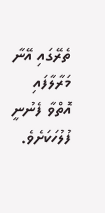ތެރޭގައި އޭނާ މަރާލާފައި އޮތްވާ ފެނުނީ ފުލުހަކަށެވެ.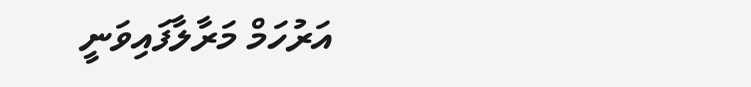އަރުހަމް މަރާލާފައިވަނީ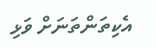އެކިތަންތަނަށް ވަޅި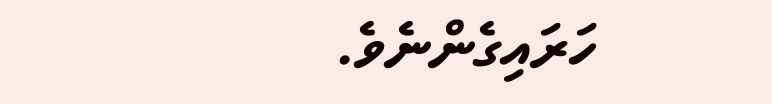ހަރައިގެންނެވެ.